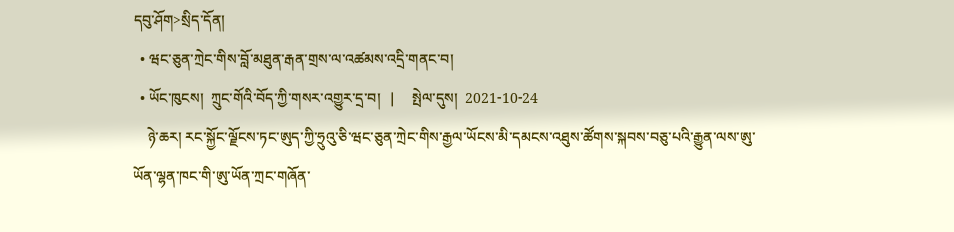དབུ་ཤོག>སྲིད་དོན།
  • ཝང་ཅུན་ཀྲེང་གིས་བློ་མཐུན་རྒན་གྲས་ལ་འཚམས་འདྲི་གནང་བ།
  • ཡོང་ཁུངས།  ཀྲུང་གོའི་བོད་ཀྱི་གསར་འགྱུར་དྲ་བ།   |     སྤེལ་དུས།  2021-10-24
    ཉེ་ཆར། རང་སྐྱོང་ལྗོངས་ཏང་ཨུད་ཀྱི་ཧྲུའུ་ཅི་ཝང་ཅུན་ཀྲེང་གིས་རྒྱལ་ཡོངས་མི་དམངས་འཐུས་ཚོགས་སྐབས་བཅུ་པའི་རྒྱུན་ལས་ཨུ་ཡོན་ལྷན་ཁང་གི་ཨུ་ཡོན་ཀྲང་གཞོན་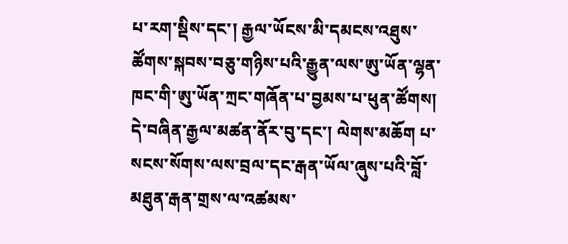པ་རག་སྡིས་དང་། རྒྱལ་ཡོངས་མི་དམངས་འཐུས་ཚོགས་སྐབས་བཅུ་གཉིས་པའི་རྒྱུན་ལས་ཨུ་ཡོན་ལྷན་ཁང་གི་ཨུ་ཡོན་ཀྲང་གཞོན་པ་བྱམས་པ་ཕུན་ཚོགས། དེ་བཞིན་རྒྱལ་མཚན་ནོར་བུ་དང་། ལེགས་མཆོག པ་སངས་སོགས་ལས་བྲལ་དང་རྒན་ཡོལ་ཞུས་པའི་བློ་མཐུན་རྒན་གྲས་ལ་འཚམས་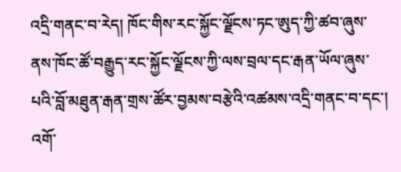འདྲི་གནང་བ་རེད། ཁོང་གིས་རང་སྐྱོང་ལྗོངས་ཏང་ཨུད་ཀྱི་ཚབ་ཞུས་ནས་ཁོང་ཚོ་བརྒྱུད་རང་སྐྱོང་ལྗོངས་ཀྱི་ལས་བྲལ་དང་རྒན་ཡོལ་ཞུས་པའི་བློ་མཐུན་རྒན་གྲས་ཚོར་བྱམས་བརྩེའི་འཚམས་འདྲི་གནང་བ་དང་། འགོ་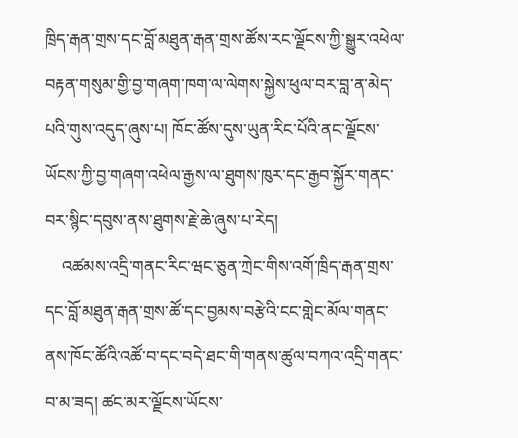ཁྲིད་རྒན་གྲས་དང་བློ་མཐུན་རྒན་གྲས་ཚོས་རང་ལྗོངས་ཀྱི་སྒྱུར་འཕེལ་བརྟན་གསུམ་གྱི་བྱ་གཞག་ཁག་ལ་ལེགས་སྐྱེས་ཕུལ་བར་བླ་ན་མེད་པའི་གུས་འདུད་ཞུས་པ། ཁོང་ཚོས་དུས་ཡུན་རིང་པོའི་ནང་ལྗོངས་ཡོངས་ཀྱི་བྱ་གཞག་འཕེལ་རྒྱས་ལ་ཐུགས་ཁུར་དང་རྒྱབ་སྐྱོར་གནང་བར་སྙིང་དབུས་ནས་ཐུགས་རྗེ་ཆེ་ཞུས་པ་རེད།
    འཚམས་འདྲི་གནང་རིང་ཝང་ཅུན་ཀྲེང་གིས་འགོ་ཁྲིད་རྒན་གྲས་དང་བློ་མཐུན་རྒན་གྲས་ཚོ་དང་བྱམས་བརྩེའི་ངང་གླེང་མོལ་གནང་ནས་ཁོང་ཚོའི་འཚོ་བ་དང་བདེ་ཐང་གི་གནས་ཚུལ་བཀའ་འདྲི་གནང་བ་མ་ཟད། ཚང་མར་ལྗོངས་ཡོངས་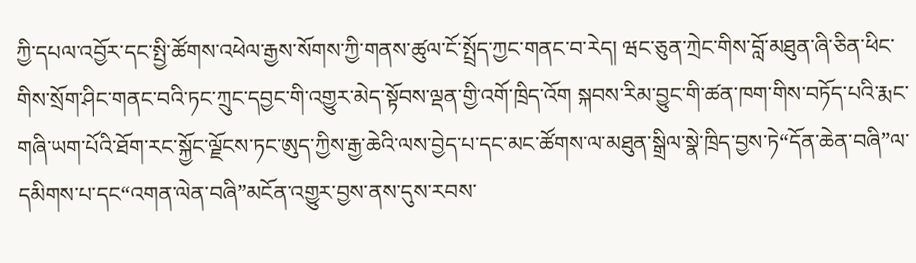ཀྱི་དཔལ་འབྱོར་དང་སྤྱི་ཚོགས་འཕེལ་རྒྱས་སོགས་ཀྱི་གནས་ཚུལ་ངོ་སྤྲོད་ཀྱང་གནང་བ་རེད། ཝང་ཅུན་ཀྲེང་གིས་བློ་མཐུན་ཞི་ཅིན་ཕིང་གིས་སྲོག་ཤིང་གནང་བའི་ཏང་ཀྲུང་དབྱང་གི་འགྱུར་མེད་སྟོབས་ལྡན་གྱི་འགོ་ཁྲིད་འོག སྐབས་རིམ་བྱུང་གི་ཚན་ཁག་གིས་བཏོད་པའི་རྨང་གཞི་ཡག་པོའི་ཐོག་རང་སྐྱོང་ལྗོངས་ཏང་ཨུད་ཀྱིས་རྒྱ་ཆེའི་ལས་བྱེད་པ་དང་མང་ཚོགས་ལ་མཐུན་སྒྲིལ་སྣེ་ཁྲིད་བྱས་ཏེ“དོན་ཆེན་བཞི”ལ་དམིགས་པ་དང“འགན་ལེན་བཞི”མངོན་འགྱུར་བྱས་ནས་དུས་རབས་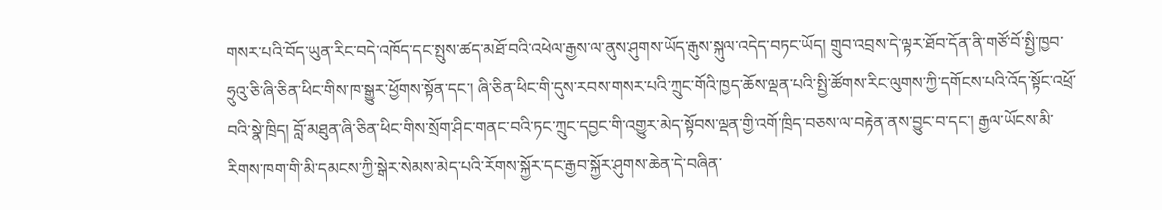གསར་པའི་བོད་ཡུན་རིང་བདེ་འཁོད་དང་སྤུས་ཚད་མཐོ་བའི་འཕེལ་རྒྱས་ལ་ནུས་ཤུགས་ཡོད་རྒུས་སྐུལ་འདེད་བཏང་ཡོད། གྲུབ་འབྲས་དེ་ལྟར་ཐོབ་དོན་ནི་གཙོ་བོ་སྤྱི་ཁྱབ་ཧྲུའུ་ཅི་ཞི་ཅིན་ཕིང་གིས་ཁ་སྒྱུར་ཕྱོགས་སྟོན་དང་། ཞི་ཅིན་ཕིང་གི་དུས་རབས་གསར་པའི་ཀྲུང་གོའི་ཁྱད་ཆོས་ལྡན་པའི་སྤྱི་ཚོགས་རིང་ལུགས་ཀྱི་དགོངས་པའི་འོད་སྟོང་འཕྲོ་བའི་སྣེ་ཁྲིད། བློ་མཐུན་ཞི་ཅིན་ཕིང་གིས་སྲོག་ཤིང་གནང་བའི་ཏང་ཀྲུང་དབྱང་གི་འགྱུར་མེད་སྟོབས་ལྡན་གྱི་འགོ་ཁྲིད་བཅས་ལ་བརྟེན་ནས་བྱུང་བ་དང་། རྒྱལ་ཡོངས་མི་རིགས་ཁག་གི་མི་དམངས་ཀྱི་སྒེར་སེམས་མེད་པའི་རོགས་སྐྱོར་དང་རྒྱབ་སྐྱོར་ཤུགས་ཆེན་དེ་བཞིན་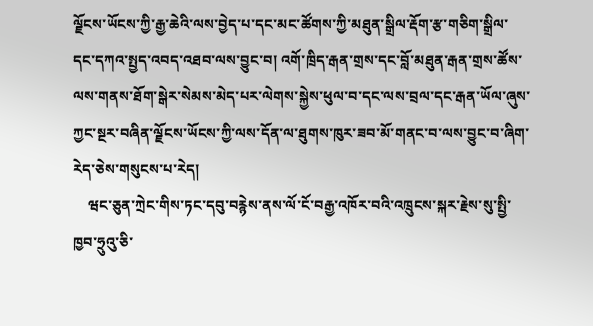ལྗོངས་ཡོངས་ཀྱི་རྒྱ་ཆེའི་ལས་བྱེད་པ་དང་མང་ཚོགས་ཀྱི་མཐུན་སྒྲིལ་རྡོག་རྩ་གཅིག་སྒྲིལ་དང་དཀའ་སྤྱད་འབད་འཐབ་ལས་བྱུང་བ། འགོ་ཁྲིད་རྒན་གྲས་དང་བློ་མཐུན་རྒན་གྲས་ཚོས་ལས་གནས་ཐོག་སྒེར་སེམས་མེད་པར་ལེགས་སྐྱེས་ཕུལ་བ་དང་ལས་བྲལ་དང་རྒན་ཡོལ་ཞུས་ཀྱང་སྔར་བཞིན་ལྗོངས་ཡོངས་ཀྱི་ལས་དོན་ལ་ཐུགས་ཁུར་ཟབ་མོ་གནང་བ་ལས་བྱུང་བ་ཞིག་རེད་ཅེས་གསུངས་པ་རེད།
    ཝང་ཅུན་ཀྲེང་གིས་ཏང་དབུ་བརྙེས་ནས་ལོ་ངོ་བརྒྱ་འཁོར་བའི་འཁྲུངས་སྐར་རྗེས་སུ་སྤྱི་ཁྱབ་ཧྲུའུ་ཅི་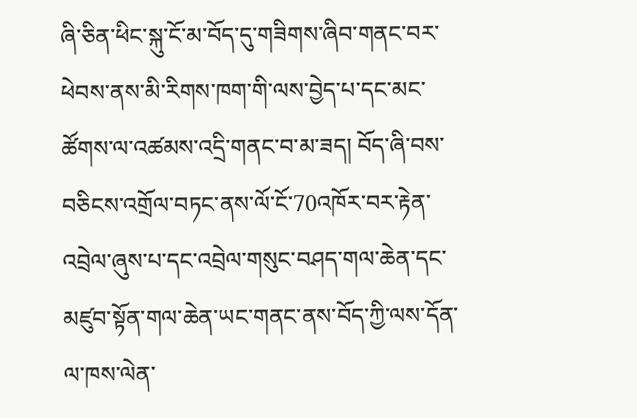ཞི་ཅིན་ཕིང་སྐུ་ངོ་མ་བོད་དུ་གཟིགས་ཞིབ་གནང་བར་ཕེབས་ནས་མི་རིགས་ཁག་གི་ལས་བྱེད་པ་དང་མང་ཚོགས་ལ་འཚམས་འདྲི་གནང་བ་མ་ཟད། བོད་ཞི་བས་བཅིངས་འགྲོལ་བཏང་ནས་ལོ་ངོ་70འཁོར་བར་རྟེན་འབྲེལ་ཞུས་པ་དང་འབྲེལ་གསུང་བཤད་གལ་ཆེན་དང་མཛུབ་སྟོན་གལ་ཆེན་ཡང་གནང་ནས་བོད་ཀྱི་ལས་དོན་ལ་ཁས་ལེན་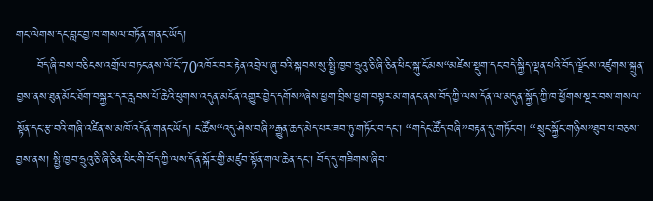གང་ལེགས་དང་བླང་བྱ་ཁ་གསལ་བཏོན་གནང་ཡོད།
     བོད་ཞི་བས་བཅིངས་འགྲོལ་བཏང་ནས་ལོ་ངོ་70འཁོར་བར་རྟེན་འབྲེལ་ཞུ་བའི་སྐབས་སུ་སྤྱི་ཁྱབ་ཧྲུའུ་ཅི་ཞི་ཅིན་ཕིང་སྐུ་ངོ་མས“མཛེས་སྡུག་དང་བདེ་སྐྱིད་ལྡན་པའི་བོད་ལྗོངས་འཛུགས་སྐྲུན་བྱས་ནས་ཐུན་མོང་ཐོག་བསྐྱར་དར་རླབས་པོ་ཆེའི་ཕུགས་འདུན་མངོན་འགྱུར་བྱེད་དགོས”ཞེས་ཕྱག་བྲིས་ཕྱག་བསྟར་མ་གནང་ནས་བོད་ཀྱི་ལས་དོན་ལ་མདུན་སྐྱོད་ཀྱི་ཁ་ཕྱོགས་སྔར་བས་གསལ་སྟོན་དང་རྩ་བའི་གཞི་འཛིན་ས་མཁོ་འདོན་གནང་ཡོད། ང་ཚོས“འདུ་ཤེས་བཞི”རྒྱུན་ཆད་མེད་པར་ཟབ་ཏུ་གཏོང་བ་དང་། “གདེང་ཚོད་བཞི”བརྟན་དུ་གཏོང་བ། “སྲུང་སྐྱོང་གཉིས”ཐུབ་པ་བཅས་བྱས་ནས། སྤྱི་ཁྱབ་ཧྲུའུ་ཅི་ཞི་ཅིན་ཕིང་གི་བོད་ཀྱི་ལས་དོན་སྐོར་གྱི་མཛུབ་སྟོན་གལ་ཆེན་དང་། བོད་དུ་གཟིགས་ཞིབ་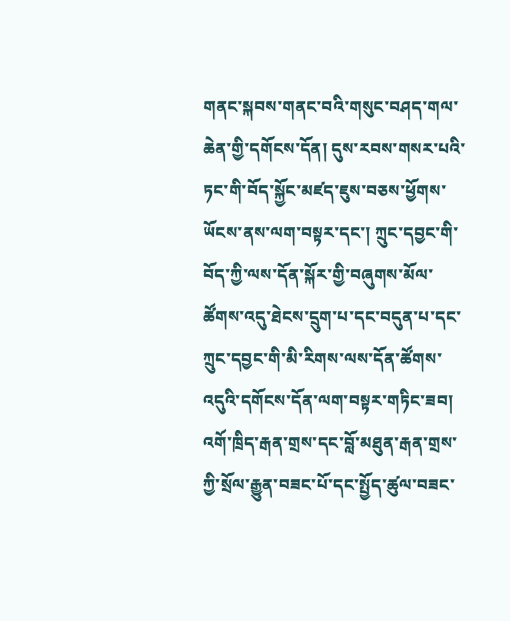གནང་སྐབས་གནང་བའི་གསུང་བཤད་གལ་ཆེན་གྱི་དགོངས་དོན། དུས་རབས་གསར་པའི་ཏང་གི་བོད་སྐྱོང་མཛད་ཇུས་བཅས་ཕྱོགས་ཡོངས་ནས་ལག་བསྟར་དང་། ཀྲུང་དབྱང་གི་བོད་ཀྱི་ལས་དོན་སྐོར་གྱི་བཞུགས་མོལ་ཚོགས་འདུ་ཐེངས་དྲུག་པ་དང་བདུན་པ་དང་ཀྲུང་དབྱང་གི་མི་རིགས་ལས་དོན་ཚོགས་འདུའི་དགོངས་དོན་ལག་བསྟར་གཏིང་ཟབ། འགོ་ཁྲིད་རྒན་གྲས་དང་བློ་མཐུན་རྒན་གྲས་ཀྱི་སྲོལ་རྒྱུན་བཟང་པོ་དང་སྤྱོད་ཚུལ་བཟང་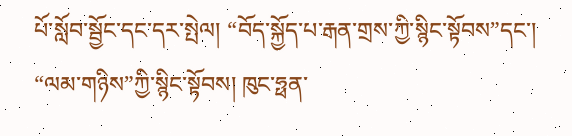པོ་སློབ་སྦྱོང་དང་དར་སྤེལ། “བོད་སྐྱོད་པ་རྒན་གྲས་ཀྱི་སྙིང་སྟོབས”དང་། “ལམ་གཉིས”ཀྱི་སྙིང་སྟོབས། ཁུང་ཧྥན་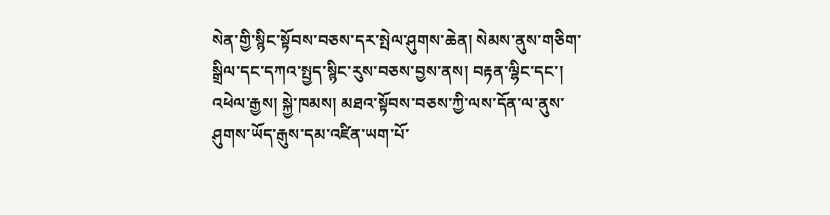སེན་གྱི་སྙིང་སྟོབས་བཅས་དར་སྤེལ་ཤུགས་ཆེན། སེམས་ནུས་གཅིག་སྒྲིལ་དང་དཀའ་སྤྱད་སྙིང་རུས་བཅས་བྱས་ནས། བརྟན་ལྷིང་དང་། འཕེལ་རྒྱས། སྐྱེ་ཁམས། མཐའ་སྟོབས་བཅས་ཀྱི་ལས་དོན་ལ་ནུས་ཤུགས་ཡོད་རྒུས་དམ་འཛིན་ཡག་པོ་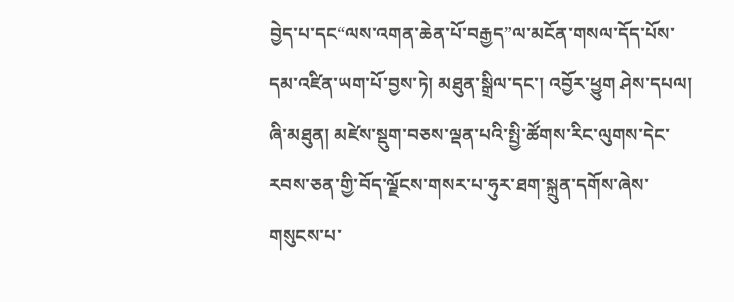བྱེད་པ་དང“ལས་འགན་ཆེན་པོ་བརྒྱད”ལ་མངོན་གསལ་དོད་པོས་དམ་འཛིན་ཡག་པོ་བྱས་ཏེ། མཐུན་སྒྲིལ་དང་། འབྱོར་ཕྱུག ཤེས་དཔལ། ཞི་མཐུན། མཛེས་སྡུག་བཅས་ལྡན་པའི་སྤྱི་ཚོགས་རིང་ལུགས་དེང་རབས་ཅན་གྱི་བོད་ལྗོངས་གསར་པ་ཧུར་ཐག་སྐྲུན་དགོས་ཞེས་གསུངས་པ་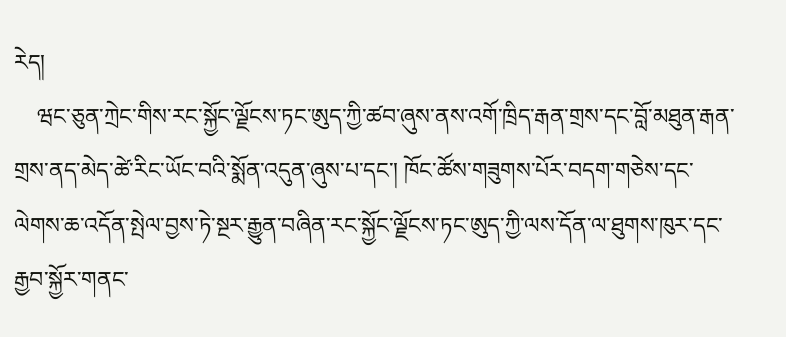རེད།
    ཝང་ཅུན་ཀྲེང་གིས་རང་སྐྱོང་ལྗོངས་ཏང་ཨུད་ཀྱི་ཚབ་ཞུས་ནས་འགོ་ཁྲིད་རྒན་གྲས་དང་བློ་མཐུན་རྒན་གྲས་ནད་མེད་ཚེ་རིང་ཡོང་བའི་སྨོན་འདུན་ཞུས་པ་དང་། ཁོང་ཚོས་གཟུགས་པོར་བདག་གཅེས་དང་ལེགས་ཆ་འདོན་སྤེལ་བྱས་ཏེ་སྔར་རྒྱུན་བཞིན་རང་སྐྱོང་ལྗོངས་ཏང་ཨུད་ཀྱི་ལས་དོན་ལ་ཐུགས་ཁུར་དང་རྒྱབ་སྐྱོར་གནང་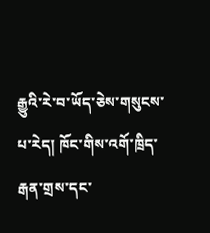རྒྱུའི་རེ་བ་ཡོད་ཅེས་གསུངས་པ་རེད། ཁོང་གིས་འགོ་ཁྲིད་རྒན་གྲས་དང་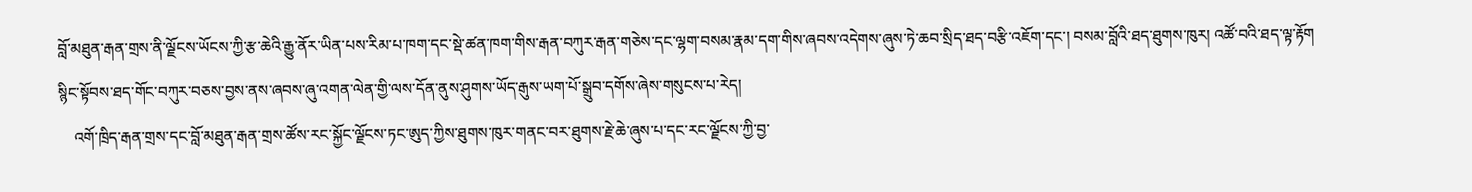བློ་མཐུན་རྒན་གྲས་ནི་ལྗོངས་ཡོངས་ཀྱི་རྩ་ཆེའི་རྒྱུ་ནོར་ཡིན་པས་རིམ་པ་ཁག་དང་སྡེ་ཚན་ཁག་གིས་རྒན་བཀུར་རྒན་གཅེས་དང་ལྷག་བསམ་རྣམ་དག་གིས་ཞབས་འདེགས་ཞུས་ཏེ་ཆབ་སྲིད་ཐད་བརྩི་འཇོག་དང་། བསམ་བློའི་ཐད་ཐུགས་ཁུར། འཚོ་བའི་ཐད་ལྟ་རྟོག སྙིང་སྟོབས་ཐད་གོང་བཀུར་བཅས་བྱས་ནས་ཞབས་ཞུ་འགན་ལེན་གྱི་ལས་དོན་ནུས་ཤུགས་ཡོད་རྒུས་ཡག་པོ་སྒྲུབ་དགོས་ཞེས་གསུངས་པ་རེད།
    འགོ་ཁྲིད་རྒན་གྲས་དང་བློ་མཐུན་རྒན་གྲས་ཚོས་རང་སྐྱོང་ལྗོངས་ཏང་ཨུད་ཀྱིས་ཐུགས་ཁུར་གནང་བར་ཐུགས་རྗེ་ཆེ་ཞུས་པ་དང་རང་ལྗོངས་ཀྱི་བྱ་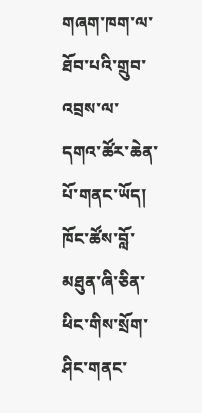གཞག་ཁག་ལ་ཐོབ་པའི་གྲུབ་འབྲས་ལ་དགའ་ཚོར་ཆེན་པོ་གནང་ཡོད། ཁོང་ཚོས་བློ་མཐུན་ཞི་ཅིན་ཕིང་གིས་སྲོག་ཤིང་གནང་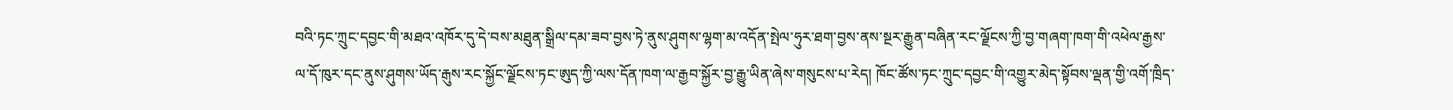བའི་ཏང་ཀྲུང་དབྱང་གི་མཐའ་འཁོར་དུ་དེ་བས་མཐུན་སྒྲིལ་དམ་ཟབ་བྱས་ཏེ་ནུས་ཤུགས་ལྷག་མ་འདོན་སྤེལ་ཧུར་ཐག་བྱས་ནས་སྔར་རྒྱུན་བཞིན་རང་ལྗོངས་ཀྱི་བྱ་གཞག་ཁག་གི་འཕེལ་རྒྱས་ལ་དོ་ཁུར་དང་ནུས་ཤུགས་ཡོད་རྒུས་རང་སྐྱོང་ལྗོངས་ཏང་ཨུད་ཀྱི་ལས་དོན་ཁག་ལ་རྒྱབ་སྐྱོར་བྱ་རྒྱུ་ཡིན་ཞེས་གསུངས་པ་རེད། ཁོང་ཚོས་ཏང་ཀྲུང་དབྱང་གི་འགྱུར་མེད་སྟོབས་ལྡན་གྱི་འགོ་ཁྲིད་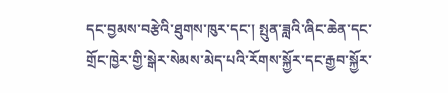དང་བྱམས་བརྩེའི་ཐུགས་ཁུར་དང་། སྤུན་ཟླའི་ཞིང་ཆེན་དང་གྲོང་ཁྱེར་གྱི་སྒེར་སེམས་མེད་པའི་རོགས་སྐྱོར་དང་རྒྱབ་སྐྱོར་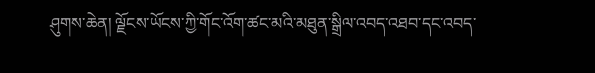ཤུགས་ཆེན། ལྗོངས་ཡོངས་ཀྱི་གོང་འོག་ཚང་མའི་མཐུན་སྒྲིལ་འབད་འཐབ་དང་འབད་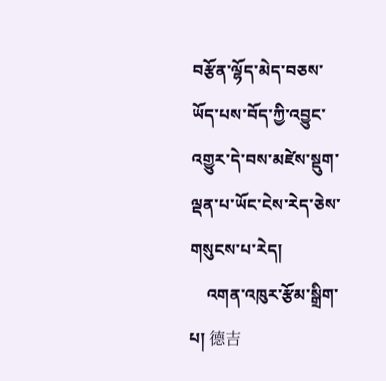བརྩོན་ལྷོད་མེད་བཅས་ཡོད་པས་བོད་ཀྱི་འབྱུང་འགྱུར་དེ་བས་མཛེས་སྡུག་ལྡན་པ་ཡོང་ངེས་རེད་ཅེས་གསུངས་པ་རེད།
    འགན་འཁུར་རྩོམ་སྒྲིག་པ། 德吉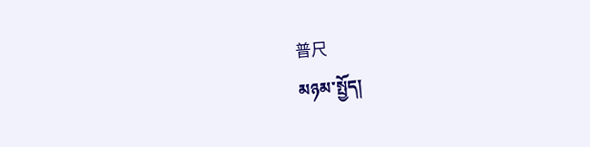普尺
མཉམ་སྤྱོད།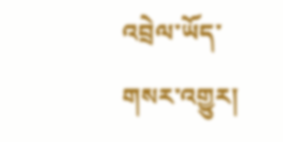འབྲེལ་ཡོད་གསར་འགྱུར།